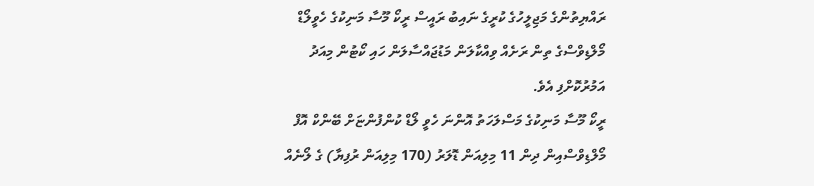ރައްޔިތުންގެ މަޖިލީހުގެ ކުރީގެ ނައިބު ރައީސް ރީކޯ މޫސާ މަނިކުގެ ހެވީލޯޑް މޯލްޑިވްސްގެ ތިން ރަށެއް ވިއްކާލަން މަޑުޖައްސާލަން ހައި ކޯޓުން މިއަދު އަމުރުކޮށްފި އެވެ.
ރީކޯ މޫސާ މަނިކުގެ މަސްލަހަތު އޮންނަ ހެވީ ލޯޑް ކުންފުންޏަށް ބޭންކް އޮފް މޯލްޑިވްސްއިން ދިން 11 މިލިއަން ޑޮލަރު (170 މިލިއަން ރުފިޔާ) ގެ ލޯނެއް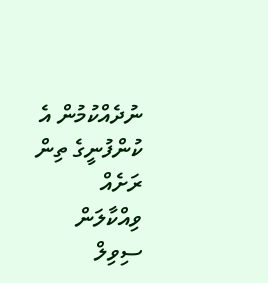ނުދެއްކުމުން އެ ކުންފުނީގެ ތިން ރަށެއް ވިއްކާލަން ސިވިލް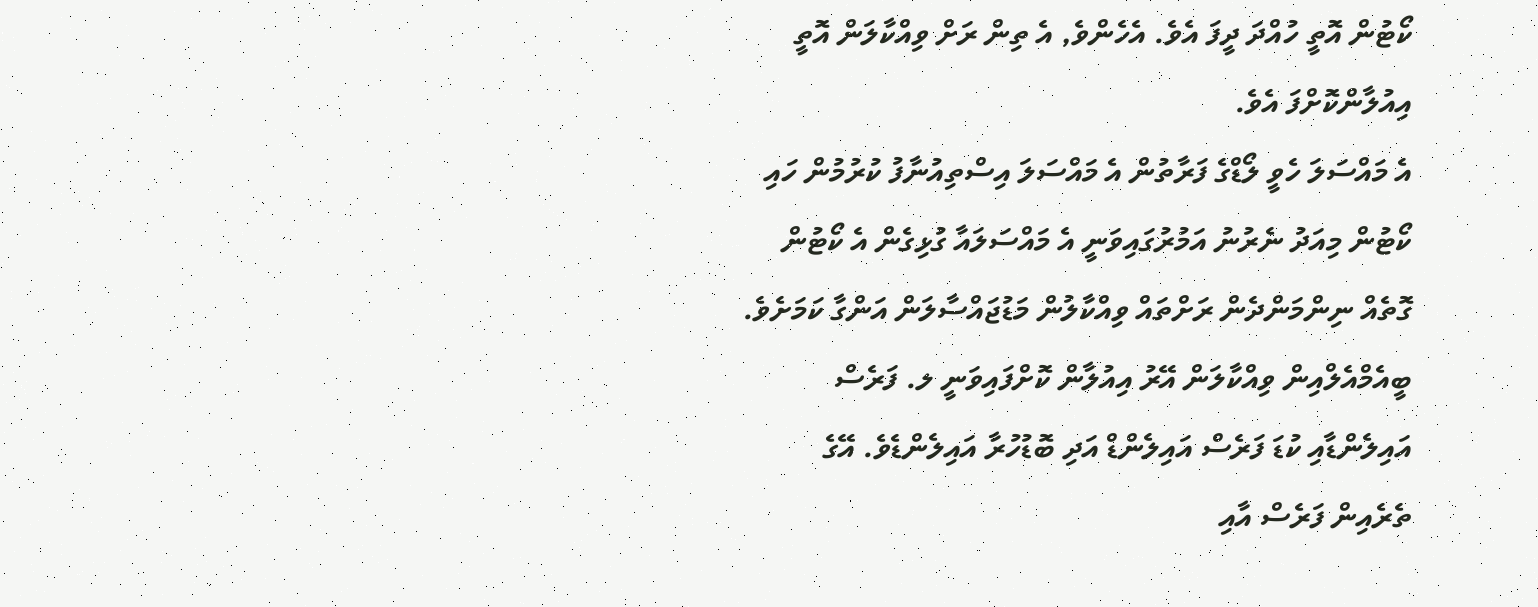ކޯޓުން އޮތީ ހުއްދަ ދީފަ އެވެ. އެހެންވެ, އެ ތިން ރަށް ވިއްކާލަން އޮތީ އިއުލާންކޮށްފަ އެވެ.
އެ މައްސަލަ ހެވީ ލޯޑްގެ ފަރާތުން އެ މައްސަލަ އިސްތިއުނާފު ކުރުމުން ހައި ކޯޓުން މިއަދު ނެރުނު އަމުރުގައިވަނީ އެ މައްސަލައާ ގުޅިގެން އެ ކޯޓުން ގޮތެއް ނިންމަންދެން ރަށްތައް ވިއްކާލުން މަޑުޖައްސާލަން އަންގާ ކަމަށެވެ.
ބީއެމްއެލްއިން ވިއްކާލަން އޭރު އިއުލާން ކޮށްފައިވަނީ ލ. ފަރެސް އައިލެންޑާއި ކުޑަ ފަރެސް އައިލެންޑް އަދި ބޮޑުހުރާ އައިލެންޑެވެ. އޭގެ ތެރެއިން ފަރެސް އާއި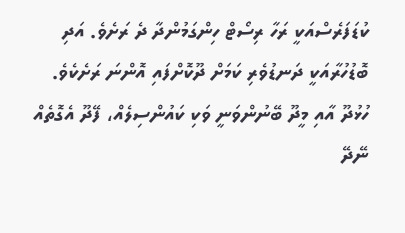ކުޑަފަރެސްއަކީ ރަހާ ރިސޯޓް ހިންގަމުންދާ ދެ ރަށެވެ. އަދި ބޮޑުހުރާއަކީ ދަނޑުވެރި ކަމަށް ދޫކޮށްފައި އޮންނަ ރަށެކެވެ.
ހުޅުދޫ އާއި މީދޫ ބޭނުންވަނީ ވަކި ކައުންސިލެއް، ފޭދޫ އެގޮތެއް ނޭދޭ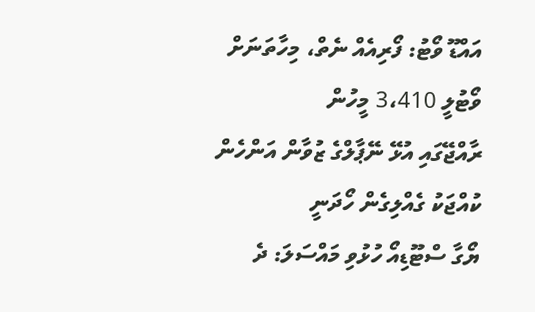އައްޑޫ ވޯޓު: ފޯރިއެއް ނެތް، މިހާތަނަށް ވޯޓުލީ 3،410 މީހުން
ރާއްޖޭގައި އުޅޭ ނޭޕާލްގެ ޒުވާން އަންހެން ކުއްޖަކު ގެއްލިގެން ހޯދަނީ
ޔޯގާ ސްޓޫޑިއޯ ހުޅުވި މައްސަލަ: ދެ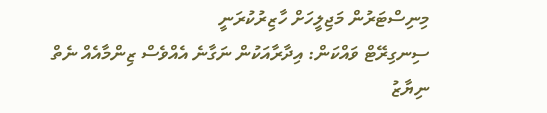މިނިސްޓަރުން މަޖިލީހަށް ހާޒިރުކުރަނީ
ސިނގިރޭޓް ވައްކަން: އިދާރާއަކުން ނަގާނެ އެއްވެސް ޒިންމާއެއް ނެތް
ނިޔާޒު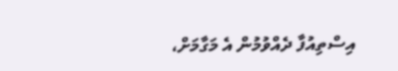އިސްތިއުފާ ދެއްވުމުން އެ މަގާމަށް،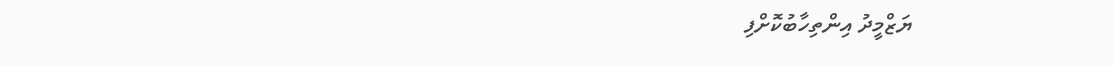ޔަޒްމީދު އިންތިހާބުކޮށްފި